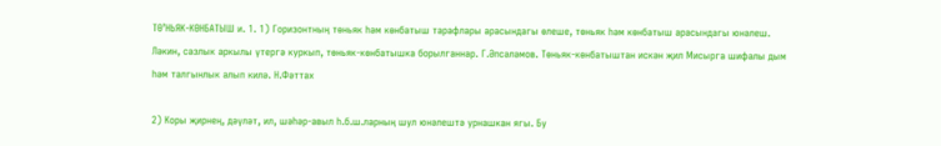ТӨ’НЬЯК-КӨНБАТЫШ и. 1. 1) Горизонтның төньяк һәм көнбатыш тарафлары арасындагы өлеше, төньяк һәм көнбатыш арасындагы юнәлеш. Ләкин, сазлык аркылы үтергә куркып, төньяк-көнбатышка борылганнар. Г.Әпсәләмов. Төньяк-көнбатыштан искән җил Мисырга шифалы дым һәм талгынлык алып килә. Н.Фәттах

2) Коры җирнең, дәүләт, ил, шәһәр-авыл һ.б.ш.ларның шул юнәлештә урнашкан ягы. Бу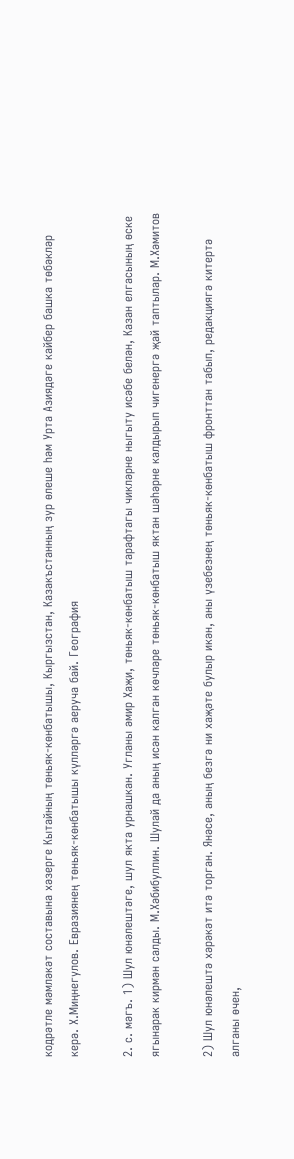кодрәтле мәмләкәт составына хәзерге Кытайның төньяк-көнбатышы, Кыргызстан, Казакъстанның зур өлеше һәм Урта Азиядәге кайбер башка төбәкләр керә. Х.Миңнегулов. Евразиянең төньяк-көнбатышы күлләргә аеруча бай. География

2. с. мәгъ. 1) Шул юнәлештәге, шул якта урнашкан. Угланы әмир Хаҗи, төньяк-көнбатыш тарафтагы чикләрне ныгыту исәбе белән, Казан елгасының өске ягынарак кирмән салды. М.Хәбибуллин. Шулай да аның исән калган көчләре төньяк-көнбатыш яктан шәһәрне калдырып чигенергә җай таптылар. М.Хәмитов

2) Шул юнәлештә хәрәкәт итә торган. Янәсе, аның безгә ни хаҗәте булыр икән, аны үзебезнең төньяк-көнбатыш фронттан табып, редакциягә китертә алганы өчен,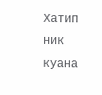Хатип ник куана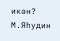икән? М.Яһудин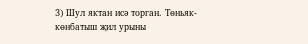3) Шул яктан исә торган. Төньяк-көнбатыш җил урыны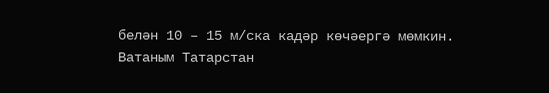белән 10 – 15 м/ска кадәр көчәергә мөмкин. Ватаным Татарстан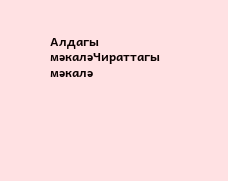Алдагы мәкаләЧираттагы мәкалә